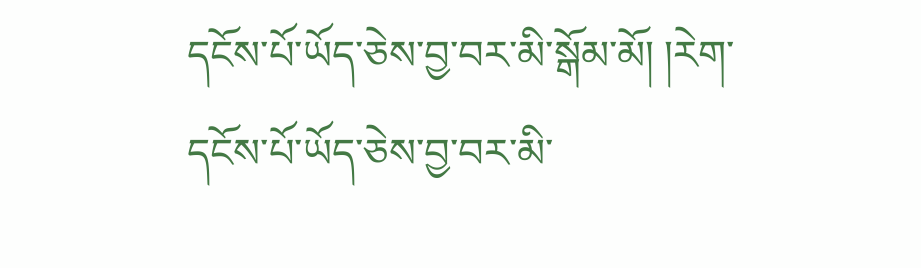དངོས་པོ་ཡོད་ཅེས་བྱ་བར་མི་སྒོམ་མོ། །རེག་དངོས་པོ་ཡོད་ཅེས་བྱ་བར་མི་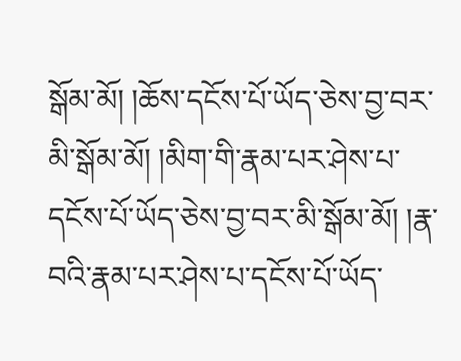སྒོམ་མོ། །ཆོས་དངོས་པོ་ཡོད་ཅེས་བྱ་བར་ མི་སྒོམ་མོ། །མིག་གི་རྣམ་པར་ཤེས་པ་དངོས་པོ་ཡོད་ཅེས་བྱ་བར་མི་སྒོམ་མོ། །རྣ་བའི་རྣམ་པར་ཤེས་པ་དངོས་པོ་ཡོད་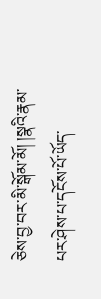ཅེས་བྱ་བར་མི་སྒོམ་མོ། །སྣའི་རྣམ་པར་ཤེས་པ་དངོས་པོ་ཡོད་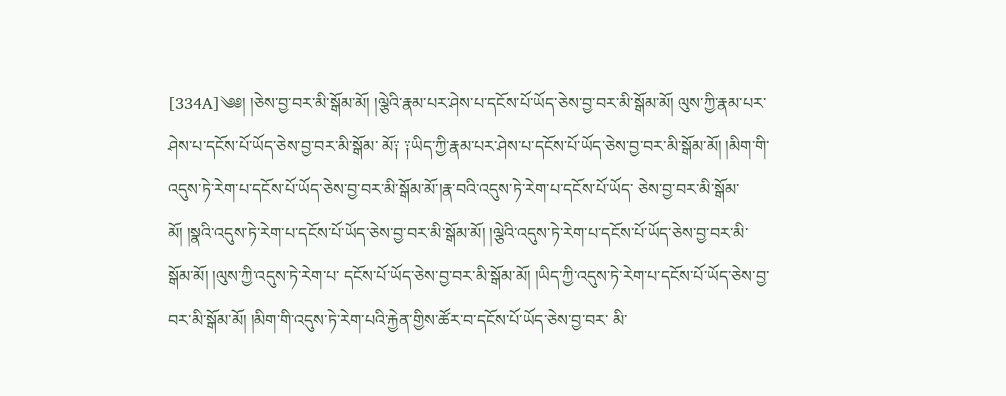[334A]༄༅། །ཅེས་བྱ་བར་མི་སྒོམ་མོ། །ལྕེའི་རྣམ་པར་ཤེས་པ་དངོས་པོ་ཡོད་ཅེས་བྱ་བར་མི་སྒོམ་མོ། ལུས་ཀྱི་རྣམ་པར་ཤེས་པ་དངོས་པོ་ཡོད་ཅེས་བྱ་བར་མི་སྒོམ་ མོ༑ ༑ཡིད་ཀྱི་རྣམ་པར་ཤེས་པ་དངོས་པོ་ཡོད་ཅེས་བྱ་བར་མི་སྒོམ་མོ། །མིག་གི་འདུས་ཏེ་རེག་པ་དངོས་པོ་ཡོད་ཅེས་བྱ་བར་མི་སྒོམ་མོ་།རྣ་བའི་འདུས་ཏེ་རེག་པ་དངོས་པོ་ཡོད་ ཅེས་བྱ་བར་མི་སྒོམ་མོ། །སྣའི་འདུས་ཏེ་རེག་པ་དངོས་པོ་ཡོད་ཅེས་བྱ་བར་མི་སྒོམ་མོ། །ལྕེའི་འདུས་ཏེ་རེག་པ་དངོས་པོ་ཡོད་ཅེས་བྱ་བར་མི་སྒོམ་མོ། །ལུས་ཀྱི་འདུས་ཏེ་རེག་པ་ དངོས་པོ་ཡོད་ཅེས་བྱ་བར་མི་སྒོམ་མོ། །ཡིད་ཀྱི་འདུས་ཏེ་རེག་པ་དངོས་པོ་ཡོད་ཅེས་བྱ་བར་མི་སྒོམ་མོ། །མིག་གི་འདུས་ཏེ་རེག་པའི་རྐྱེན་གྱིས་ཚོར་བ་དངོས་པོ་ཡོད་ཅེས་བྱ་བར་ མི་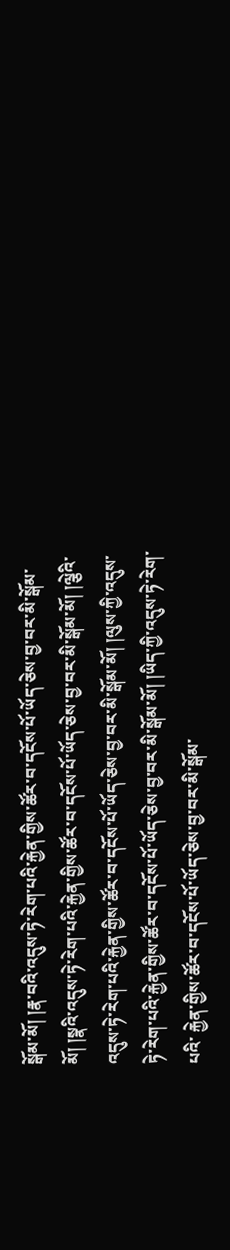སྒོམ་མོ། །རྣ་བའི་འདུས་ཏེ་རེག་པའི་རྐྱེན་གྱིས་ཚོར་བ་དངོས་པོ་ཡོད་ཅེས་བྱ་བར་མི་སྒོམ་མོ། །སྣའི་འདུས་ཏེ་རེག་པའི་རྐྱེན་གྱིས་ཚོར་བ་དངོས་པོ་ཡོད་ཅེས་བྱ་བར་མི་སྒོམ་མོ། །ལྕེའི་ འདུས་ཏེ་རེག་པའི་རྐྱེན་གྱིས་ཚོར་བ་དངོས་པོ་ཡོད་ཅེས་བྱ་བར་མི་སྒོམ་མོ། །ལུས་ཀྱི་འདུས་ཏེ་རེག་པའི་རྐྱེན་གྱིས་ཚོར་བ་དངོས་པོ་ཡོད་ཅེས་བྱ་བར་མི་སྒོམ་མོ། །ཡིད་ཀྱི་འདུས་ཏེ་རེག་པའི་ རྐྱེན་གྱིས་ཚོར་བ་དངོས་པོ་ཡོད་ཅེས་བྱ་བར་མི་སྒོམ་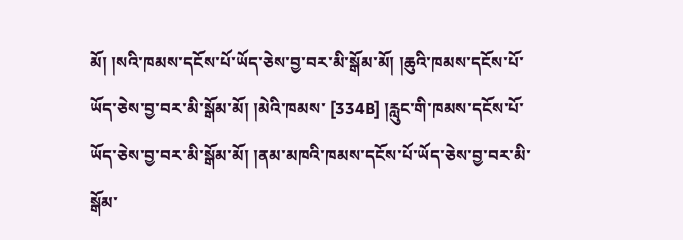མོ། །སའི་ཁམས་དངོས་པོ་ཡོད་ཅེས་བྱ་བར་མི་སྒོམ་མོ། །ཆུའི་ཁམས་དངོས་པོ་ཡོད་ཅེས་བྱ་བར་མི་སྒོམ་མོ། །མེའི་ཁམས་ [334B] །རླུང་གི་ཁམས་དངོས་པོ་ཡོད་ཅེས་བྱ་བར་མི་སྒོམ་མོ། །ནམ་མཁའི་ཁམས་དངོས་པོ་ཡོད་ཅེས་བྱ་བར་མི་སྒོམ་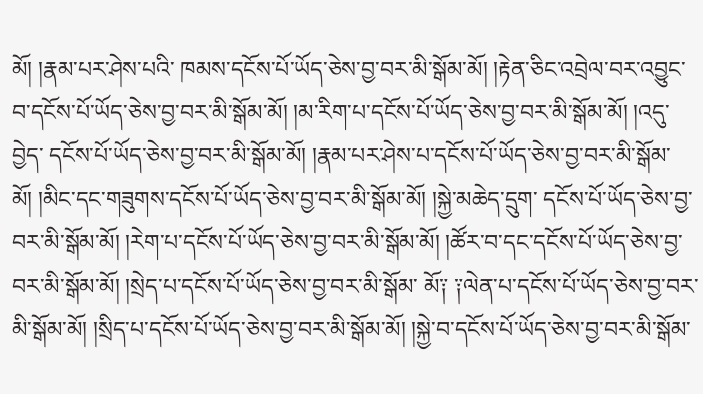མོ། །རྣམ་པར་ཤེས་པའི་ ཁམས་དངོས་པོ་ཡོད་ཅེས་བྱ་བར་མི་སྒོམ་མོ། །རྟེན་ཅིང་འབྲེལ་བར་འབྱུང་བ་དངོས་པོ་ཡོད་ཅེས་བྱ་བར་མི་སྒོམ་མོ། །མ་རིག་པ་དངོས་པོ་ཡོད་ཅེས་བྱ་བར་མི་སྒོམ་མོ། །འདུ་བྱེད་ དངོས་པོ་ཡོད་ཅེས་བྱ་བར་མི་སྒོམ་མོ། །རྣམ་པར་ཤེས་པ་དངོས་པོ་ཡོད་ཅེས་བྱ་བར་མི་སྒོམ་མོ། །མིང་དང་གཟུགས་དངོས་པོ་ཡོད་ཅེས་བྱ་བར་མི་སྒོམ་མོ། །སྐྱེ་མཆེད་དྲུག་ དངོས་པོ་ཡོད་ཅེས་བྱ་བར་མི་སྒོམ་མོ། །རེག་པ་དངོས་པོ་ཡོད་ཅེས་བྱ་བར་མི་སྒོམ་མོ། །ཚོར་བ་དང་དངོས་པོ་ཡོད་ཅེས་བྱ་བར་མི་སྒོམ་མོ། །སྲེད་པ་དངོས་པོ་ཡོད་ཅེས་བྱ་བར་མི་སྒོམ་ མོ༑ ༑ལེན་པ་དངོས་པོ་ཡོད་ཅེས་བྱ་བར་མི་སྒོམ་མོ། །སྲིད་པ་དངོས་པོ་ཡོད་ཅེས་བྱ་བར་མི་སྒོམ་མོ། །སྐྱེ་བ་དངོས་པོ་ཡོད་ཅེས་བྱ་བར་མི་སྒོམ་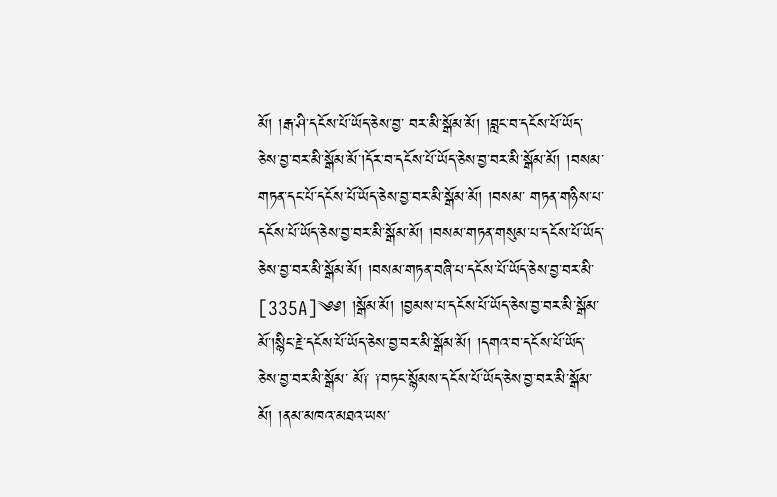མོ། །རྒ་ཤི་དངོས་པོ་ཡོད་ཅེས་བྱ་ བར་མི་སྒོམ་མོ། །བླང་བ་དངོས་པོ་ཡོད་ཅེས་བྱ་བར་མི་སྒོམ་མོ་།དོར་བ་དངོས་པོ་ཡོད་ཅེས་བྱ་བར་མི་སྒོམ་མོ། །བསམ་གཏན་དང་པོ་དངོས་པོ་ཡོད་ཅེས་བྱ་བར་མི་སྒོམ་མོ། །བསམ་ གཏན་གཉིས་པ་དངོས་པོ་ཡོད་ཅེས་བྱ་བར་མི་སྒོམ་མོ། །བསམ་གཏན་གསུམ་པ་དངོས་པོ་ཡོད་ཅེས་བྱ་བར་མི་སྒོམ་མོ། །བསམ་གཏན་བཞི་པ་དངོས་པོ་ཡོད་ཅེས་བྱ་བར་མི་ [335A]༄༅། །སྒོམ་མོ། །བྱམས་པ་དངོས་པོ་ཡོད་ཅེས་བྱ་བར་མི་སྒོམ་མོ་།སྙིང་རྗེ་དངོས་པོ་ཡོད་ཅེས་བྱ་བར་མི་སྒོམ་མོ། །དགའ་བ་དངོས་པོ་ཡོད་ཅེས་བྱ་བར་མི་སྒོམ་ མོ༑ ༑བཏང་སྙོམས་དངོས་པོ་ཡོད་ཅེས་བྱ་བར་མི་སྒོམ་མོ། །ནམ་མཁའ་མཐའ་ཡས་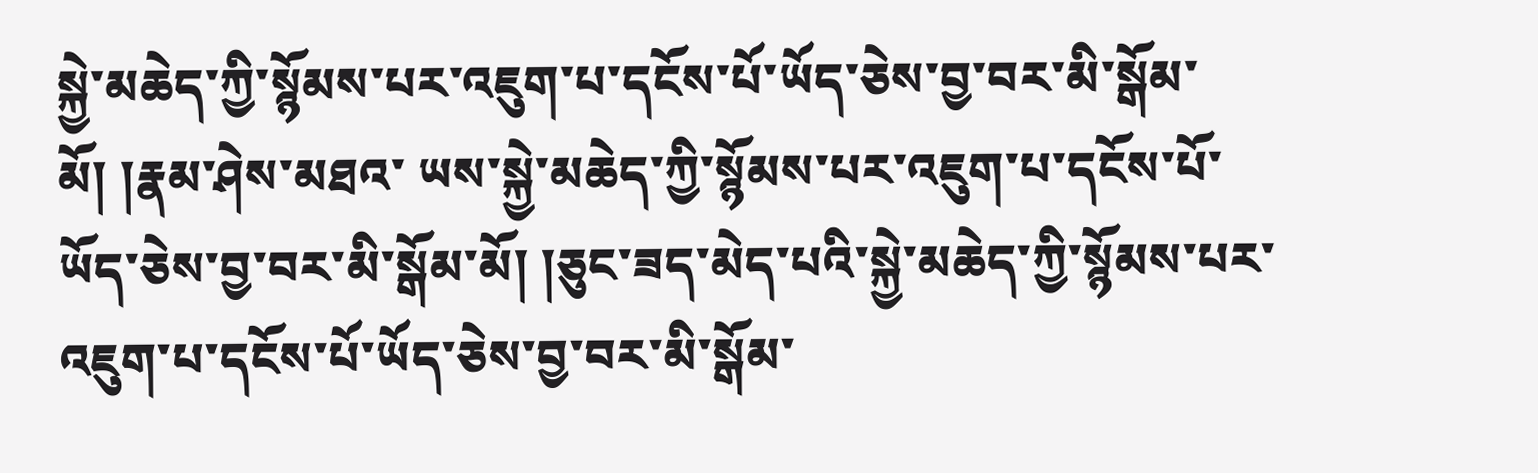སྐྱེ་མཆེད་ཀྱི་སྙོམས་པར་འཇུག་པ་དངོས་པོ་ཡོད་ཅེས་བྱ་བར་མི་སྒོམ་མོ། །རྣམ་ཤེས་མཐའ་ ཡས་སྐྱེ་མཆེད་ཀྱི་སྙོམས་པར་འཇུག་པ་དངོས་པོ་ཡོད་ཅེས་བྱ་བར་མི་སྒོམ་མོ། །ཅུང་ཟད་མེད་པའི་སྐྱེ་མཆེད་ཀྱི་སྙོམས་པར་འཇུག་པ་དངོས་པོ་ཡོད་ཅེས་བྱ་བར་མི་སྒོམ་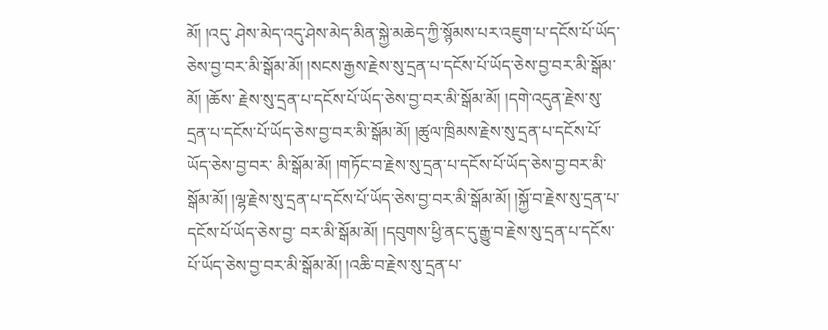མོ། །འདུ་ ཤེས་མེད་འདུ་ཤེས་མེད་མིན་སྐྱེ་མཆེད་ཀྱི་སྙོམས་པར་འཇུག་པ་དངོས་པོ་ཡོད་ཅེས་བྱ་བར་མི་སྒོམ་མོ། །སངས་རྒྱས་རྗེས་སུ་དྲན་པ་དངོས་པོ་ཡོད་ཅེས་བྱ་བར་མི་སྒོམ་མོ། །ཆོས་ རྗེས་སུ་དྲན་པ་དངོས་པོ་ཡོད་ཅེས་བྱ་བར་མི་སྒོམ་མོ། །དགེ་འདུན་རྗེས་སུ་དྲན་པ་དངོས་པོ་ཡོད་ཅེས་བྱ་བར་མི་སྒོམ་མོ། །ཚུལ་ཁྲིམས་རྗེས་སུ་དྲན་པ་དངོས་པོ་ཡོད་ཅེས་བྱ་བར་ མི་སྒོམ་མོ། །གཏོང་བ་རྗེས་སུ་དྲན་པ་དངོས་པོ་ཡོད་ཅེས་བྱ་བར་མི་སྒོམ་མོ། །ལྷ་རྗེས་སུ་དྲན་པ་དངོས་པོ་ཡོད་ཅེས་བྱ་བར་མི་སྒོམ་མོ། །སྐྱོ་བ་རྗེས་སུ་དྲན་པ་དངོས་པོ་ཡོད་ཅེས་བྱ་ བར་མི་སྒོམ་མོ། །དབུགས་ཕྱི་ནང་དུ་རྒྱུ་བ་རྗེས་སུ་དྲན་པ་དངོས་པོ་ཡོད་ཅེས་བྱ་བར་མི་སྒོམ་མོ། །འཆི་བ་རྗེས་སུ་དྲན་པ་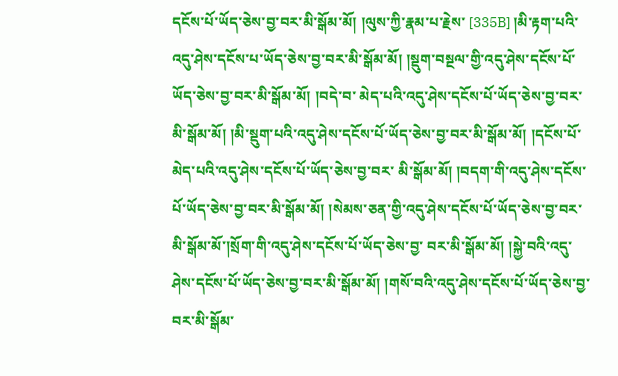དངོས་པོ་ཡོད་ཅེས་བྱ་བར་མི་སྒོམ་མོ། །ལུས་ཀྱི་རྣམ་པ་རྗེས་ [335B] །མི་རྟག་པའི་འདུ་ཤེས་དངོས་པ་ཡོད་ཅེས་བྱ་བར་མི་སྒོམ་མོ། །སྡུག་བསྔལ་གྱི་འདུ་ཤེས་དངོས་པོ་ཡོད་ཅེས་བྱ་བར་མི་སྒོམ་མོ། །བདེ་བ་ མེད་པའི་འདུ་ཤེས་དངོས་པོ་ཡོད་ཅེས་བྱ་བར་མི་སྒོམ་མོ། །མི་སྡུག་པའི་འདུ་ཤེས་དངོས་པོ་ཡོད་ཅེས་བྱ་བར་མི་སྒོམ་མོ། །དངོས་པོ་མེད་པའི་འདུ་ཤེས་དངོས་པོ་ཡོད་ཅེས་བྱ་བར་ མི་སྒོམ་མོ། །བདག་གི་འདུ་ཤེས་དངོས་པོ་ཡོད་ཅེས་བྱ་བར་མི་སྒོམ་མོ། །སེམས་ཅན་གྱི་འདུ་ཤེས་དངོས་པོ་ཡོད་ཅེས་བྱ་བར་མི་སྒོམ་མོ་།སྲོག་གི་འདུ་ཤེས་དངོས་པོ་ཡོད་ཅེས་བྱ་ བར་མི་སྒོམ་མོ། །སྐྱེ་བའི་འདུ་ཤེས་དངོས་པོ་ཡོད་ཅེས་བྱ་བར་མི་སྒོམ་མོ། །གསོ་བའི་འདུ་ཤེས་དངོས་པོ་ཡོད་ཅེས་བྱ་བར་མི་སྒོམ་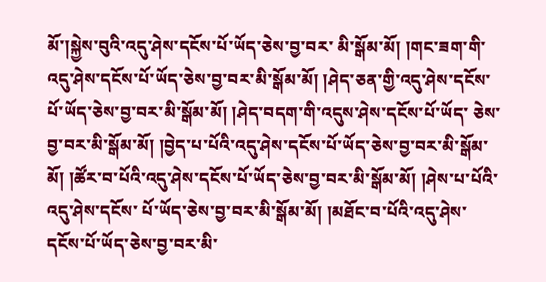མོ་།སྐྱེས་བུའི་འདུ་ཤེས་དངོས་པོ་ཡོད་ཅེས་བྱ་བར་ མི་སྒོམ་མོ། །གང་ཟག་གི་འདུ་ཤེས་དངོས་པོ་ཡོད་ཅེས་བྱ་བར་མི་སྒོམ་མོ། །ཤེད་ཅན་གྱི་འདུ་ཤེས་དངོས་པོ་ཡོད་ཅེས་བྱ་བར་མི་སྒོམ་མོ། །ཤེད་བདག་གི་འདུས་ཤེས་དངོས་པོ་ཡོད་ ཅེས་བྱ་བར་མི་སྒོམ་མོ། །བྱེད་པ་པོའི་འདུ་ཤེས་དངོས་པོ་ཡོད་ཅེས་བྱ་བར་མི་སྒོམ་མོ། །ཚོར་བ་པོའི་འདུ་ཤེས་དངོས་པོ་ཡོད་ཅེས་བྱ་བར་མི་སྒོམ་མོ། །ཤེས་པ་པོའི་འདུ་ཤེས་དངོས་ པོ་ཡོད་ཅེས་བྱ་བར་མི་སྒོམ་མོ། །མཐོང་བ་པོའི་འདུ་ཤེས་དངོས་པོ་ཡོད་ཅེས་བྱ་བར་མི་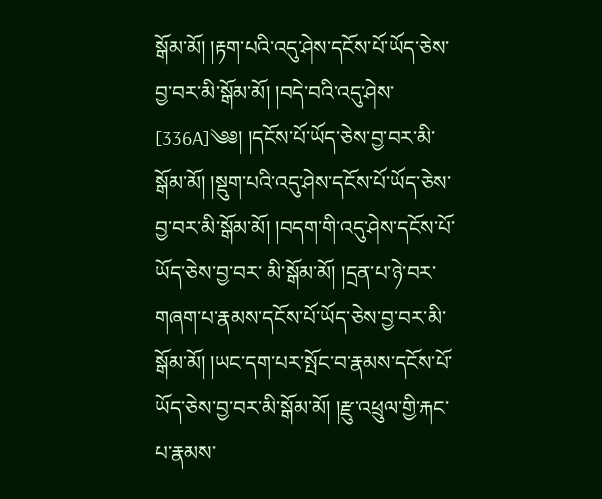སྒོམ་མོ། །རྟག་པའི་འདུ་ཤེས་དངོས་པོ་ཡོད་ཅེས་བྱ་བར་མི་སྒོམ་མོ། །བདེ་བའི་འདུ་ཤེས་ [336A]༄༅། །དངོས་པོ་ཡོད་ཅེས་བྱ་བར་མི་སྒོམ་མོ། །སྡུག་པའི་འདུ་ཤེས་དངོས་པོ་ཡོད་ཅེས་བྱ་བར་མི་སྒོམ་མོ། །བདག་གི་འདུ་ཤེས་དངོས་པོ་ཡོད་ཅེས་བྱ་བར་ མི་སྒོམ་མོ། །དྲན་པ་ཉེ་བར་གཞག་པ་རྣམས་དངོས་པོ་ཡོད་ཅེས་བྱ་བར་མི་སྒོམ་མོ། །ཡང་དག་པར་སྤོང་བ་རྣམས་དངོས་པོ་ཡོད་ཅེས་བྱ་བར་མི་སྒོམ་མོ། །རྫུ་འཕྲུལ་གྱི་རྐང་པ་རྣམས་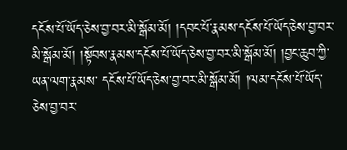དངོས་པོ་ཡོད་ཅེས་བྱ་བར་མི་སྒོམ་མོ། །དབང་པོ་རྣམས་དངོས་པོ་ཡོད་ཅེས་བྱ་བར་མི་སྒོམ་མོ། །སྟོབས་རྣམས་དངོས་པོ་ཡོད་ཅེས་བྱ་བར་མི་སྒོམ་མོ། །བྱང་ཆུབ་ཀྱི་ཡན་ལག་རྣམས་ དངོས་པོ་ཡོད་ཅེས་བྱ་བར་མི་སྒོམ་མོ། །ལམ་དངོས་པོ་ཡོད་ཅེས་བྱ་བར་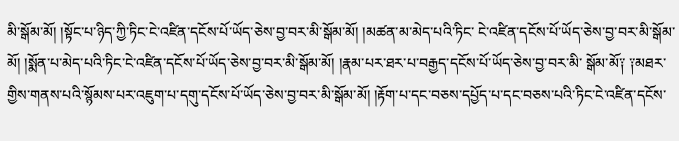མི་སྒོམ་མོ། །སྟོང་པ་ཉིད་ཀྱི་ཏིང་ངེ་འཛིན་དངོས་པོ་ཡོད་ཅེས་བྱ་བར་མི་སྒོམ་མོ། །མཚན་མ་མེད་པའི་ཏིང་ ངེ་འཛིན་དངོས་པོ་ཡོད་ཅེས་བྱ་བར་མི་སྒོམ་མོ། །སྨོན་པ་མེད་པའི་ཏིང་ངེ་འཛིན་དངོས་པོ་ཡོད་ཅེས་བྱ་བར་མི་སྒོམ་མོ། །རྣམ་པར་ཐར་པ་བརྒྱད་དངོས་པོ་ཡོད་ཅེས་བྱ་བར་མི་ སྒོམ་མོ༑ ༑མཐར་གྱིས་གནས་པའི་སྙོམས་པར་འཇུག་པ་དགུ་དངོས་པོ་ཡོད་ཅེས་བྱ་བར་མི་སྒོམ་མོ། །རྟོག་པ་དང་བཅས་དཔྱོད་པ་དང་བཅས་པའི་ཏིང་ངེ་འཛིན་དངོས་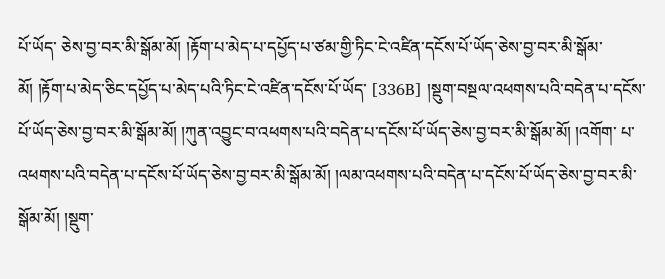པོ་ཡོད་ ཅེས་བྱ་བར་མི་སྒོམ་མོ། །རྟོག་པ་མེད་པ་དཔྱོད་པ་ཙམ་གྱི་ཏིང་ངེ་འཛིན་དངོས་པོ་ཡོད་ཅེས་བྱ་བར་མི་སྒོམ་མོ། །རྟོག་པ་མེད་ཅིང་དཔྱོད་པ་མེད་པའི་ཏིང་ངེ་འཛིན་དངོས་པོ་ཡོད་ [336B] །སྡུག་བསྔལ་འཕགས་པའི་བདེན་པ་དངོས་པོ་ཡོད་ཅེས་བྱ་བར་མི་སྒོམ་མོ། །ཀུན་འབྱུང་བ་འཕགས་པའི་བདེན་པ་དངོས་པོ་ཡོད་ཅེས་བྱ་བར་མི་སྒོམ་མོ། །འགོག་ པ་འཕགས་པའི་བདེན་པ་དངོས་པོ་ཡོད་ཅེས་བྱ་བར་མི་སྒོམ་མོ། །ལམ་འཕགས་པའི་བདེན་པ་དངོས་པོ་ཡོད་ཅེས་བྱ་བར་མི་སྒོམ་མོ། །སྡུག་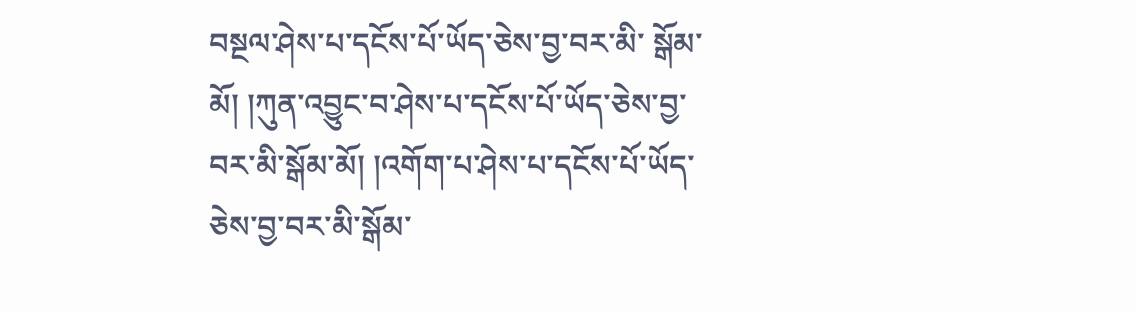བསྔལ་ཤེས་པ་དངོས་པོ་ཡོད་ཅེས་བྱ་བར་མི་ སྒོམ་མོ། །ཀུན་འབྱུང་བ་ཤེས་པ་དངོས་པོ་ཡོད་ཅེས་བྱ་བར་མི་སྒོམ་མོ། །འགོག་པ་ཤེས་པ་དངོས་པོ་ཡོད་ཅེས་བྱ་བར་མི་སྒོམ་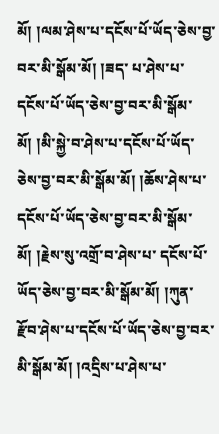མོ། །ལམ་ཤེས་པ་དངོས་པོ་ཡོད་ཅེས་བྱ་བར་མི་སྒོམ་མོ། །ཟད་ པ་ཤེས་པ་དངོས་པོ་ཡོད་ཅེས་བྱ་བར་མི་སྒོམ་མོ། །མི་སྐྱེ་བ་ཤེས་པ་དངོས་པོ་ཡོད་ཅེས་བྱ་བར་མི་སྒོམ་མོ། །ཆོས་ཤེས་པ་དངོས་པོ་ཡོད་ཅེས་བྱ་བར་མི་སྒོམ་མོ། །རྗེས་སུ་འགྲོ་བ་ཤེས་པ་ དངོས་པོ་ཡོད་ཅེས་བྱ་བར་མི་སྒོམ་མོ། །ཀུན་རྫོབ་ཤེས་པ་དངོས་པོ་ཡོད་ཅེས་བྱ་བར་མི་སྒོམ་མོ། །འདྲིས་པ་ཤེས་པ་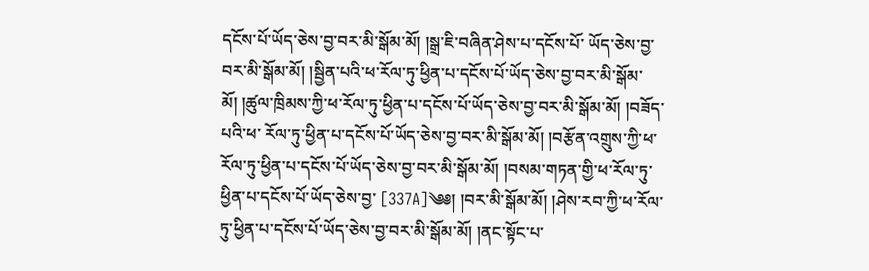དངོས་པོ་ཡོད་ཅེས་བྱ་བར་མི་སྒོམ་མོ། །སྒྲ་ཇི་བཞིན་ཤེས་པ་དངོས་པོ་ ཡོད་ཅེས་བྱ་བར་མི་སྒོམ་མོ། །སྦྱིན་པའི་ཕ་རོལ་ཏུ་ཕྱིན་པ་དངོས་པོ་ཡོད་ཅེས་བྱ་བར་མི་སྒོམ་མོ། །ཚུལ་ཁྲིམས་ཀྱི་ཕ་རོལ་ཏུ་ཕྱིན་པ་དངོས་པོ་ཡོད་ཅེས་བྱ་བར་མི་སྒོམ་མོ། །བཟོད་པའི་ཕ་ རོལ་ཏུ་ཕྱིན་པ་དངོས་པོ་ཡོད་ཅེས་བྱ་བར་མི་སྒོམ་མོ། །བརྩོན་འགྲུས་ཀྱི་ཕ་རོལ་ཏུ་ཕྱིན་པ་དངོས་པོ་ཡོད་ཅེས་བྱ་བར་མི་སྒོམ་མོ། །བསམ་གཏན་གྱི་ཕ་རོལ་ཏུ་ཕྱིན་པ་དངོས་པོ་ཡོད་ཅེས་བྱ་ [337A]༄༅། །བར་མི་སྒོམ་མོ། །ཤེས་རབ་ཀྱི་ཕ་རོལ་ཏུ་ཕྱིན་པ་དངོས་པོ་ཡོད་ཅེས་བྱ་བར་མི་སྒོམ་མོ། །ནང་སྟོང་པ་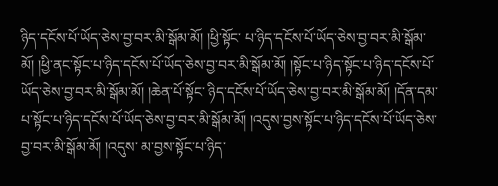ཉིད་དངོས་པོ་ཡོད་ཅེས་བྱ་བར་མི་སྒོམ་མོ། །ཕྱི་སྟོང་ པ་ཉིད་དངོས་པོ་ཡོད་ཅེས་བྱ་བར་མི་སྒོམ་མོ། །ཕྱི་ནང་སྟོང་པ་ཉིད་དངོས་པོ་ཡོད་ཅེས་བྱ་བར་མི་སྒོམ་མོ། །སྟོང་པ་ཉིད་སྟོང་པ་ཉིད་དངོས་པོ་ཡོད་ཅེས་བྱ་བར་མི་སྒོམ་མོ། །ཆེན་པོ་སྟོང་ ཉིད་དངོས་པོ་ཡོད་ཅེས་བྱ་བར་མི་སྒོམ་མོ། །དོན་དམ་པ་སྟོང་པ་ཉིད་དངོས་པོ་ཡོད་ཅེས་བྱ་བར་མི་སྒོམ་མོ། །འདུས་བྱས་སྟོང་པ་ཉིད་དངོས་པོ་ཡོད་ཅེས་བྱ་བར་མི་སྒོམ་མོ། །འདུས་ མ་བྱས་སྟོང་པ་ཉིད་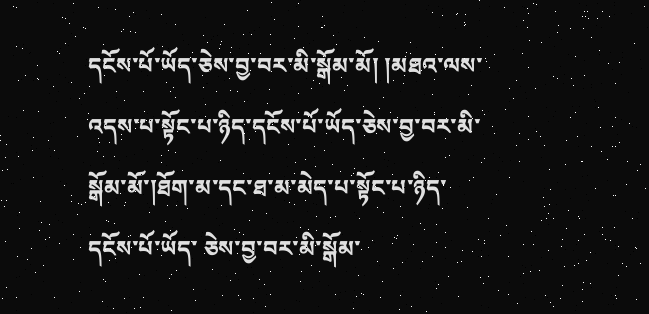དངོས་པོ་ཡོད་ཅེས་བྱ་བར་མི་སྒོམ་མོ། །མཐའ་ལས་འདས་པ་སྟོང་པ་ཉིད་དངོས་པོ་ཡོད་ཅེས་བྱ་བར་མི་སྒོམ་མོ་།ཐོག་མ་དང་ཐ་མ་མེད་པ་སྟོང་པ་ཉིད་དངོས་པོ་ཡོད་ ཅེས་བྱ་བར་མི་སྒོམ་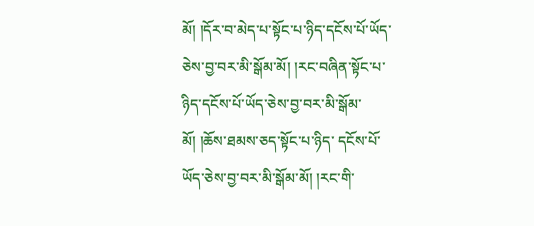མོ། །དོར་བ་མེད་པ་སྟོང་པ་ཉིད་དངོས་པོ་ཡོད་ཅེས་བྱ་བར་མི་སྒོམ་མོ། །རང་བཞིན་སྟོང་པ་ཉིད་དངོས་པོ་ཡོད་ཅེས་བྱ་བར་མི་སྒོམ་མོ། །ཆོས་ཐམས་ཅད་སྟོང་པ་ཉིད་ དངོས་པོ་ཡོད་ཅེས་བྱ་བར་མི་སྒོམ་མོ། །རང་གི་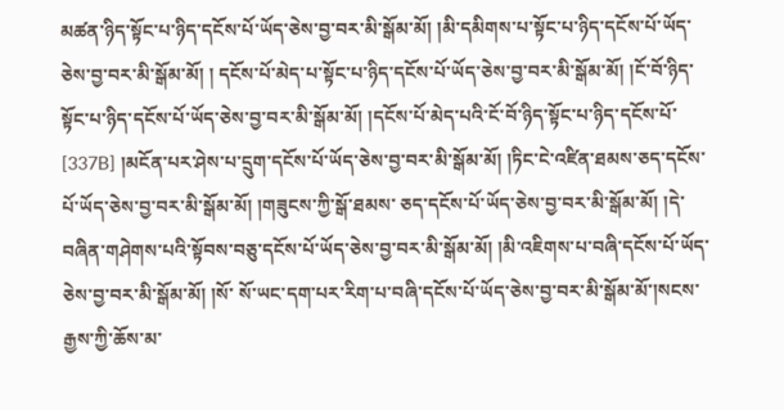མཚན་ཉིད་སྟོང་པ་ཉིད་དངོས་པོ་ཡོད་ཅེས་བྱ་བར་མི་སྒོམ་མོ། །མི་དམིགས་པ་སྟོང་པ་ཉིད་དངོས་པོ་ཡོད་ཅེས་བྱ་བར་མི་སྒོམ་མོ། ། དངོས་པོ་མེད་པ་སྟོང་པ་ཉིད་དངོས་པོ་ཡོད་ཅེས་བྱ་བར་མི་སྒོམ་མོ། །ངོ་བོ་ཉིད་སྟོང་པ་ཉིད་དངོས་པོ་ཡོད་ཅེས་བྱ་བར་མི་སྒོམ་མོ། །དངོས་པོ་མེད་པའི་ངོ་བོ་ཉིད་སྟོང་པ་ཉིད་དངོས་པོ་ [337B] །མངོན་པར་ཤེས་པ་དྲུག་དངོས་པོ་ཡོད་ཅེས་བྱ་བར་མི་སྒོམ་མོ། །ཏིང་ངེ་འཛིན་ཐམས་ཅད་དངོས་པོ་ཡོད་ཅེས་བྱ་བར་མི་སྒོམ་མོ། །གཟུངས་ཀྱི་སྒོ་ཐམས་ ཅད་དངོས་པོ་ཡོད་ཅེས་བྱ་བར་མི་སྒོམ་མོ། །དེ་བཞིན་གཤེགས་པའི་སྟོབས་བཅུ་དངོས་པོ་ཡོད་ཅེས་བྱ་བར་མི་སྒོམ་མོ། །མི་འཇིགས་པ་བཞི་དངོས་པོ་ཡོད་ཅེས་བྱ་བར་མི་སྒོམ་མོ། །སོ་ སོ་ཡང་དག་པར་རིག་པ་བཞི་དངོས་པོ་ཡོད་ཅེས་བྱ་བར་མི་སྒོམ་མོ་།སངས་རྒྱས་ཀྱི་ཆོས་མ་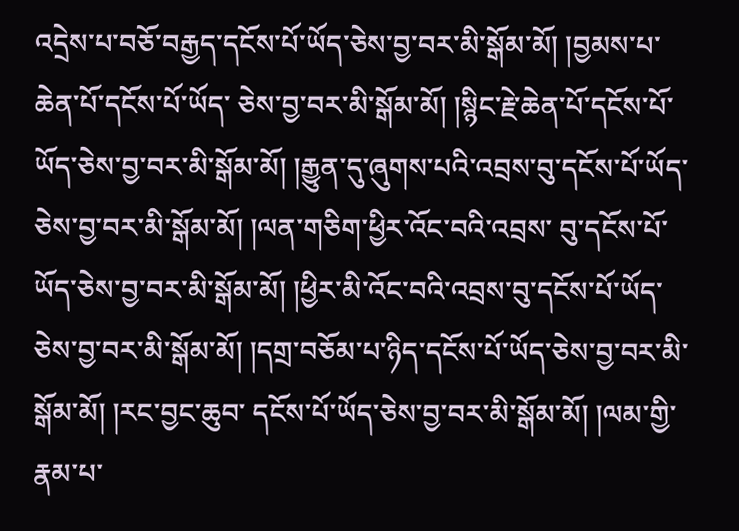འདྲེས་པ་བཅོ་བརྒྱད་དངོས་པོ་ཡོད་ཅེས་བྱ་བར་མི་སྒོམ་མོ། །བྱམས་པ་ཆེན་པོ་དངོས་པོ་ཡོད་ ཅེས་བྱ་བར་མི་སྒོམ་མོ། །སྙིང་རྗེ་ཆེན་པོ་དངོས་པོ་ཡོད་ཅེས་བྱ་བར་མི་སྒོམ་མོ། །རྒྱུན་དུ་ཞུགས་པའི་འབྲས་བུ་དངོས་པོ་ཡོད་ཅེས་བྱ་བར་མི་སྒོམ་མོ། །ལན་གཅིག་ཕྱིར་འོང་བའི་འབྲས་ བུ་དངོས་པོ་ཡོད་ཅེས་བྱ་བར་མི་སྒོམ་མོ། །ཕྱིར་མི་འོང་བའི་འབྲས་བུ་དངོས་པོ་ཡོད་ཅེས་བྱ་བར་མི་སྒོམ་མོ། །དགྲ་བཅོམ་པ་ཉིད་དངོས་པོ་ཡོད་ཅེས་བྱ་བར་མི་སྒོམ་མོ། །རང་བྱང་ཆུབ་ དངོས་པོ་ཡོད་ཅེས་བྱ་བར་མི་སྒོམ་མོ། །ལམ་གྱི་རྣམ་པ་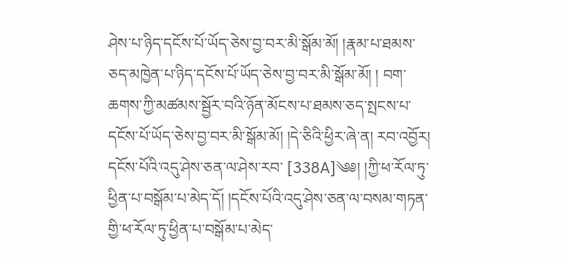ཤེས་པ་ཉིད་དངོས་པོ་ཡོད་ཅེས་བྱ་བར་མི་སྒོམ་མོ། །རྣམ་པ་ཐམས་ཅད་མཁྱེན་པ་ཉིད་དངོས་པོ་ཡོད་ཅེས་བྱ་བར་མི་སྒོམ་མོ། ། བག་ཆགས་ཀྱི་མཚམས་སྦྱོར་བའི་ཉོན་མོངས་པ་ཐམས་ཅད་སྤངས་པ་དངོས་པོ་ཡོད་ཅེས་བྱ་བར་མི་སྒོམ་མོ། །དེ་ཅིའི་ཕྱིར་ཞེ་ན། རབ་འབྱོར། དངོས་པོའི་འདུ་ཤེས་ཅན་ལ་ཤེས་རབ་ [338A]༄༅། །ཀྱི་ཕ་རོལ་ཏུ་ཕྱིན་པ་བསྒོམ་པ་མེད་དོ། །དངོས་པོའི་འདུ་ཤེས་ཅན་ལ་བསམ་གཏན་གྱི་ཕ་རོལ་ཏུ་ཕྱིན་པ་བསྒོམ་པ་མེད་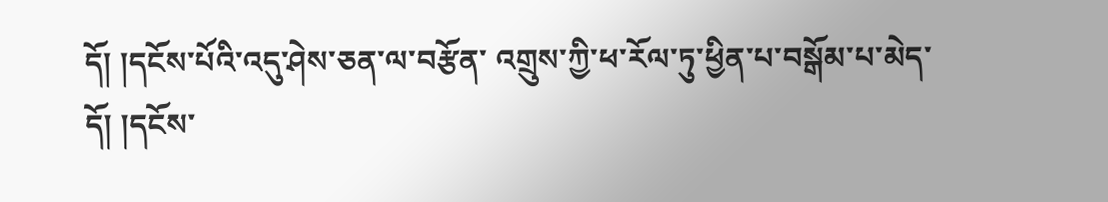དོ། །དངོས་པོའི་འདུ་ཤེས་ཅན་ལ་བརྩོན་ འགྲུས་ཀྱི་ཕ་རོལ་ཏུ་ཕྱིན་པ་བསྒོམ་པ་མེད་དོ། །དངོས་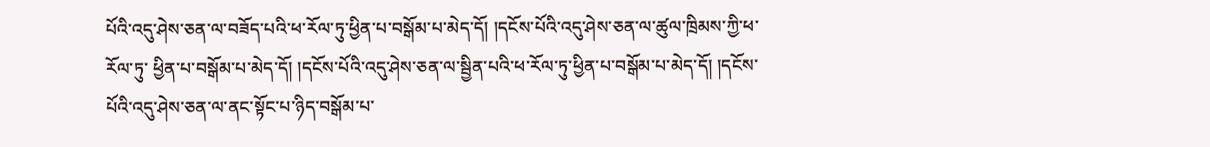པོའི་འདུ་ཤེས་ཅན་ལ་བཟོད་པའི་ཕ་རོལ་ཏུ་ཕྱིན་པ་བསྒོམ་པ་མེད་དོ། །དངོས་པོའི་འདུ་ཤེས་ཅན་ལ་ཚུལ་ཁྲིམས་ཀྱི་ཕ་རོལ་ཏུ་ ཕྱིན་པ་བསྒོམ་པ་མེད་དོ། །དངོས་པོའི་འདུ་ཤེས་ཅན་ལ་སྦྱིན་པའི་ཕ་རོལ་ཏུ་ཕྱིན་པ་བསྒོམ་པ་མེད་དོ། །དངོས་པོའི་འདུ་ཤེས་ཅན་ལ་ནང་སྟོང་པ་ཉིད་བསྒོམ་པ་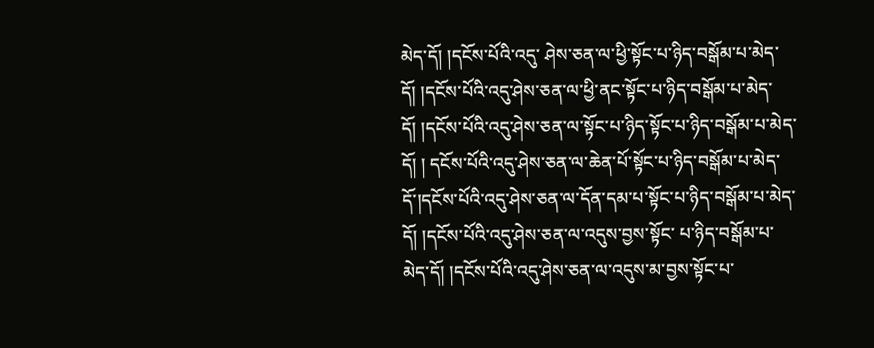མེད་དོ། །དངོས་པོའི་འདུ་ ཤེས་ཅན་ལ་ཕྱི་སྟོང་པ་ཉིད་བསྒོམ་པ་མེད་དོ། །དངོས་པོའི་འདུ་ཤེས་ཅན་ལ་ཕྱི་ནང་སྟོང་པ་ཉིད་བསྒོམ་པ་མེད་དོ། །དངོས་པོའི་འདུ་ཤེས་ཅན་ལ་སྟོང་པ་ཉིད་སྟོང་པ་ཉིད་བསྒོམ་པ་མེད་དོ། ། དངོས་པོའི་འདུ་ཤེས་ཅན་ལ་ཆེན་པོ་སྟོང་པ་ཉིད་བསྒོམ་པ་མེད་དོ་།དངོས་པོའི་འདུ་ཤེས་ཅན་ལ་དོན་དམ་པ་སྟོང་པ་ཉིད་བསྒོམ་པ་མེད་དོ། །དངོས་པོའི་འདུ་ཤེས་ཅན་ལ་འདུས་བྱས་སྟོང་ པ་ཉིད་བསྒོམ་པ་མེད་དོ། །དངོས་པོའི་འདུ་ཤེས་ཅན་ལ་འདུས་མ་བྱས་སྟོང་པ་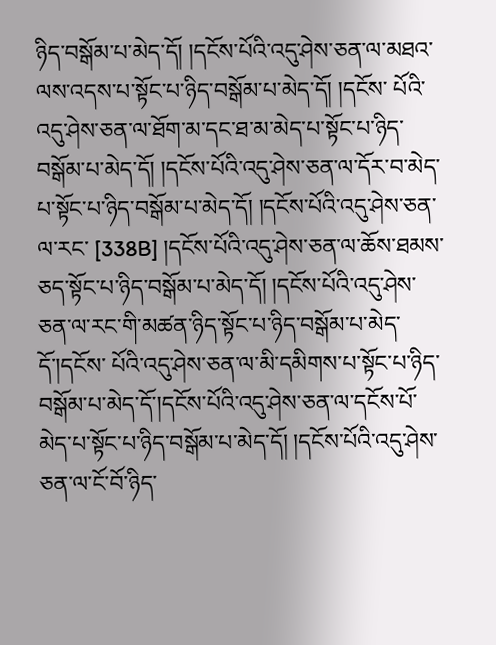ཉིད་བསྒོམ་པ་མེད་དོ། །དངོས་པོའི་འདུ་ཤེས་ཅན་ལ་མཐའ་ལས་འདས་པ་སྟོང་པ་ཉིད་བསྒོམ་པ་མེད་དོ། །དངོས་ པོའི་འདུ་ཤེས་ཅན་ལ་ཐོག་མ་དང་ཐ་མ་མེད་པ་སྟོང་པ་ཉིད་བསྒོམ་པ་མེད་དོ། །དངོས་པོའི་འདུ་ཤེས་ཅན་ལ་དོར་བ་མེད་པ་སྟོང་པ་ཉིད་བསྒོམ་པ་མེད་དོ། །དངོས་པོའི་འདུ་ཤེས་ཅན་ལ་རང་ [338B] །དངོས་པོའི་འདུ་ཤེས་ཅན་ལ་ཆོས་ཐམས་ཅད་སྟོང་པ་ཉིད་བསྒོམ་པ་མེད་དོ། །དངོས་པོའི་འདུ་ཤེས་ཅན་ལ་རང་གི་མཚན་ཉིད་སྟོང་པ་ཉིད་བསྒོམ་པ་མེད་དོ་།དངོས་ པོའི་འདུ་ཤེས་ཅན་ལ་མི་དམིགས་པ་སྟོང་པ་ཉིད་བསྒོམ་པ་མེད་དོ་།དངོས་པོའི་འདུ་ཤེས་ཅན་ལ་དངོས་པོ་མེད་པ་སྟོང་པ་ཉིད་བསྒོམ་པ་མེད་དོ། །དངོས་པོའི་འདུ་ཤེས་ཅན་ལ་ངོ་བོ་ཉིད་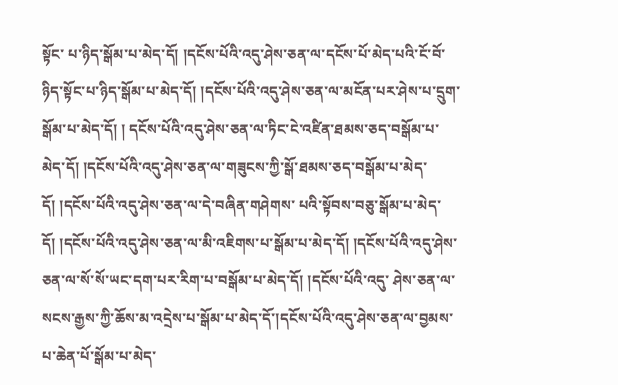སྟོང་ པ་ཉིད་སྒོམ་པ་མེད་དོ། །དངོས་པོའི་འདུ་ཤེས་ཅན་ལ་དངོས་པོ་མེད་པའི་ངོ་བོ་ཉིད་སྟོང་པ་ཉིད་སྒོམ་པ་མེད་དོ། །དངོས་པོའི་འདུ་ཤེས་ཅན་ལ་མངོན་པར་ཤེས་པ་དྲུག་སྒོམ་པ་མེད་དོ། ། དངོས་པོའི་འདུ་ཤེས་ཅན་ལ་ཏིང་ངེ་འཛིན་ཐམས་ཅད་བསྒོམ་པ་མེད་དོ། །དངོས་པོའི་འདུ་ཤེས་ཅན་ལ་གཟུངས་ཀྱི་སྒོ་ཐམས་ཅད་བསྒོམ་པ་མེད་དོ། །དངོས་པོའི་འདུ་ཤེས་ཅན་ལ་དེ་བཞིན་གཤེགས་ པའི་སྟོབས་བཅུ་སྒོམ་པ་མེད་དོ། །དངོས་པོའི་འདུ་ཤེས་ཅན་ལ་མི་འཇིགས་པ་སྒོམ་པ་མེད་དོ། །དངོས་པོའི་འདུ་ཤེས་ཅན་ལ་སོ་སོ་ཡང་དག་པར་རིག་པ་བསྒོམ་པ་མེད་དོ། །དངོས་པོའི་འདུ་ ཤེས་ཅན་ལ་སངས་རྒྱས་ཀྱི་ཆོས་མ་འདྲེས་པ་སྒོམ་པ་མེད་དོ་།དངོས་པོའི་འདུ་ཤེས་ཅན་ལ་བྱམས་པ་ཆེན་པོ་སྒོམ་པ་མེད་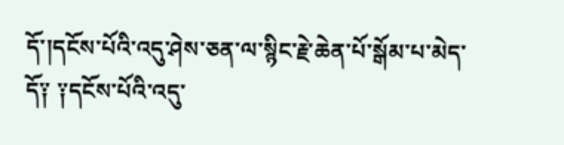དོ་།དངོས་པོའི་འདུ་ཤེས་ཅན་ལ་སྙིང་རྗེ་ཆེན་པོ་སྒོམ་པ་མེད་ དོ༑ ༑དངོས་པོའི་འདུ་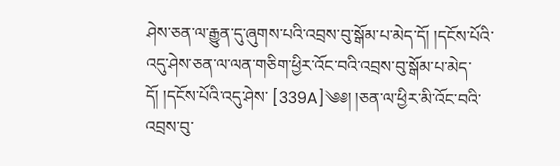ཤེས་ཅན་ལ་རྒྱུན་དུ་ཞུགས་པའི་འབྲས་བུ་སྒོམ་པ་མེད་དོ། །དངོས་པོའི་འདུ་ཤེས་ཅན་ལ་ལན་གཅིག་ཕྱིར་འོང་བའི་འབྲས་བུ་སྒོམ་པ་མེད་དོ། །དངོས་པོའི་འདུ་ཤེས་ [339A]༄༅། །ཅན་ལ་ཕྱིར་མི་འོང་བའི་འབྲས་བུ་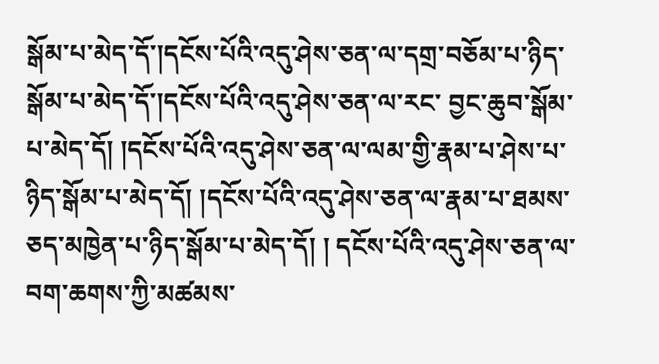སྒོམ་པ་མེད་དོ་།དངོས་པོའི་འདུ་ཤེས་ཅན་ལ་དགྲ་བཅོམ་པ་ཉིད་སྒོམ་པ་མེད་དོ་།དངོས་པོའི་འདུ་ཤེས་ཅན་ལ་རང་ བྱང་ཆུབ་སྒོམ་པ་མེད་དོ། །དངོས་པོའི་འདུ་ཤེས་ཅན་ལ་ལམ་གྱི་རྣམ་པ་ཤེས་པ་ཉིད་སྒོམ་པ་མེད་དོ། །དངོས་པོའི་འདུ་ཤེས་ཅན་ལ་རྣམ་པ་ཐམས་ཅད་མཁྱེན་པ་ཉིད་སྒོམ་པ་མེད་དོ། ། དངོས་པོའི་འདུ་ཤེས་ཅན་ལ་བག་ཆགས་ཀྱི་མཚམས་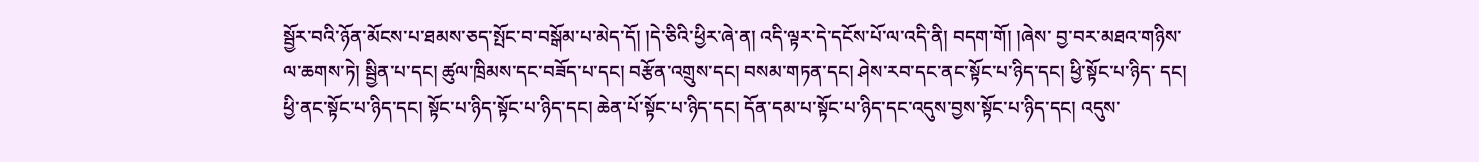སྦྱོར་བའི་ཉོན་མོངས་པ་ཐམས་ཅད་སྤོང་བ་བསྒོམ་པ་མེད་དོ། །དེ་ཅིའི་ཕྱིར་ཞེ་ན། འདི་ལྟར་དེ་དངོས་པོ་ལ་འདི་ནི། བདག་གོ། །ཞེས་ བྱ་བར་མཐའ་གཉིས་ལ་ཆགས་ཏེ། སྦྱིན་པ་དང། ཚུལ་ཁྲིམས་དང་བཟོད་པ་དང། བརྩོན་འགྲུས་དང། བསམ་གཏན་དང། ཤེས་རབ་དང་ནང་སྟོང་པ་ཉིད་དང། ཕྱི་སྟོང་པ་ཉིད་ དང། ཕྱི་ནང་སྟོང་པ་ཉིད་དང། སྟོང་པ་ཉིད་སྟོང་པ་ཉིད་དང། ཆེན་པོ་སྟོང་པ་ཉིད་དང། དོན་དམ་པ་སྟོང་པ་ཉིད་དང་འདུས་བྱས་སྟོང་པ་ཉིད་དང། འདུས་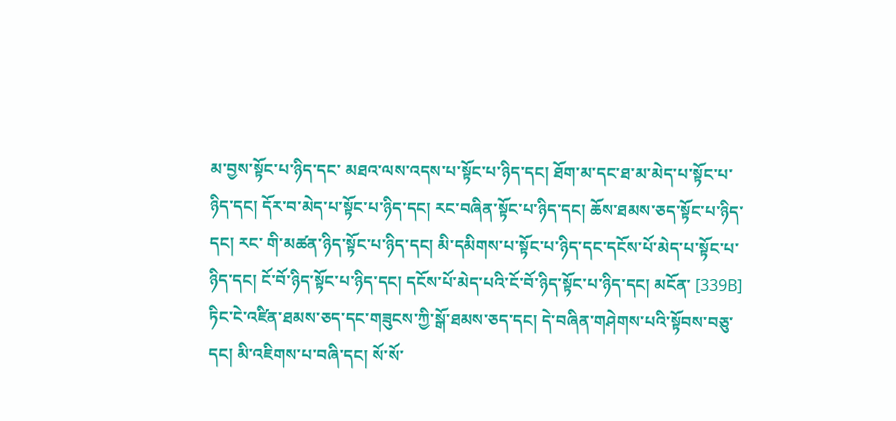མ་བྱས་སྟོང་པ་ཉིད་དང་ མཐའ་ལས་འདས་པ་སྟོང་པ་ཉིད་དང། ཐོག་མ་དང་ཐ་མ་མེད་པ་སྟོང་པ་ཉིད་དང། དོར་བ་མེད་པ་སྟོང་པ་ཉིད་དང། རང་བཞིན་སྟོང་པ་ཉིད་དང། ཆོས་ཐམས་ཅད་སྟོང་པ་ཉིད་དང། རང་ གི་མཚན་ཉིད་སྟོང་པ་ཉིད་དང། མི་དམིགས་པ་སྟོང་པ་ཉིད་དང་དངོས་པོ་མེད་པ་སྟོང་པ་ཉིད་དང། ངོ་བོ་ཉིད་སྟོང་པ་ཉིད་དང། དངོས་པོ་མེད་པའི་ངོ་བོ་ཉིད་སྟོང་པ་ཉིད་དང། མངོན་ [339B] ཏིང་ངེ་འཛིན་ཐམས་ཅད་དང་གཟུངས་ཀྱི་སྒོ་ཐམས་ཅད་དང། དེ་བཞིན་གཤེགས་པའི་སྟོབས་བཅུ་དང། མི་འཇིགས་པ་བཞི་དང། སོ་སོ་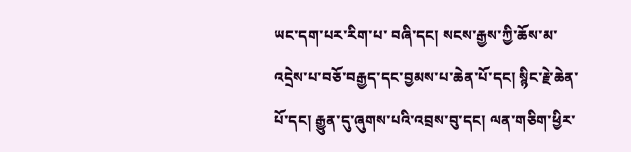ཡང་དག་པར་རིག་པ་ བཞི་དང། སངས་རྒྱས་ཀྱི་ཆོས་མ་འདྲེས་པ་བཅོ་བརྒྱད་དང་བྱམས་པ་ཆེན་པོ་དང། སྙིང་རྗེ་ཆེན་པོ་དང། རྒྱུན་དུ་ཞུགས་པའི་འབྲས་བུ་དང། ལན་གཅིག་ཕྱིར་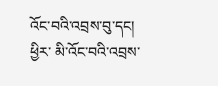འོང་བའི་འབྲས་བུ་དང། ཕྱིར་ མི་འོང་བའི་འབྲས་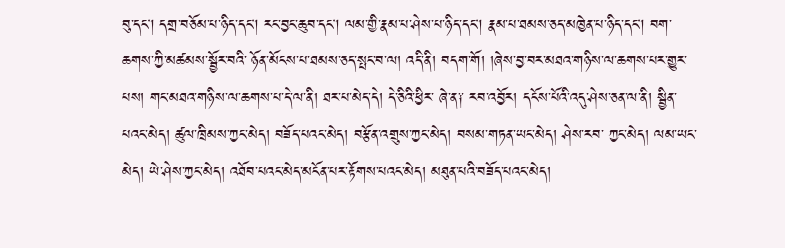བུ་དང། དགྲ་བཅོམ་པ་ཉིད་དང། རང་བྱང་ཆུབ་དང། ལམ་གྱི་རྣམ་པ་ཤེས་པ་ཉིད་དང། རྣམ་པ་ཐམས་ཅད་མཁྱེན་པ་ཉིད་དང། བག་ཆགས་ཀྱི་མཚམས་སྦྱོར་བའི་ ཉོན་མོངས་པ་ཐམས་ཅད་སྤང་བ་ལ། འདི་ནི། བདག་གོ། །ཞེས་བྱ་བར་མཐའ་གཉིས་ལ་ཆགས་པར་གྱུར་པས། གང་མཐའ་གཉིས་ལ་ཆགས་པ་དེ་ལ་ནི། ཐར་པ་མེད་དེ། དེ་ཅིའི་ཕྱིར་ ཞེ་ན༑ རབ་འབྱོར། དངོས་པོའི་འདུ་ཤེས་ཅན་ལ་ནི། སྦྱིན་པའང་མེད། ཚུལ་ཁྲིམས་ཀྱང་མེད། བཟོད་པའང་མེད། བརྩོན་འགྲུས་ཀྱང་མེད། བསམ་གཏན་ཡང་མེད། ཤེས་རབ་ ཀྱང་མེད། ལམ་ཡང་མེད། ཡེ་ཤེས་ཀྱང་མེད། འཐོབ་པའང་མེད་མངོན་པར་རྟོགས་པའང་མེད། མཐུན་པའི་བཟོད་པའང་མེད།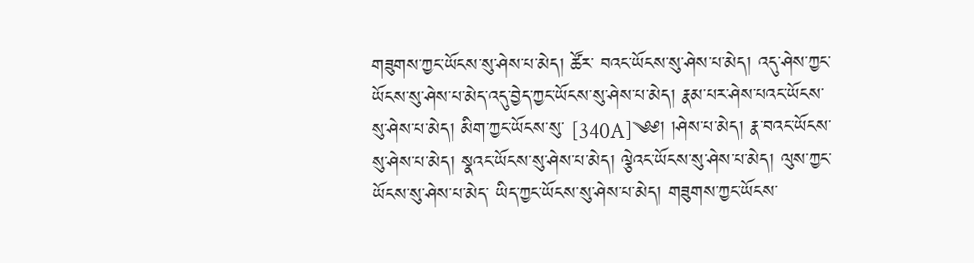གཟུགས་ཀྱང་ཡོངས་སུ་ཤེས་པ་མེད། ཚོར་ བའང་ཡོངས་སུ་ཤེས་པ་མེད། འདུ་ཤེས་ཀྱང་ཡོངས་སུ་ཤེས་པ་མེད་འདུ་བྱེད་ཀྱང་ཡོངས་སུ་ཤེས་པ་མེད། རྣམ་པར་ཤེས་པའང་ཡོངས་སུ་ཤེས་པ་མེད། མིག་ཀྱང་ཡོངས་སུ་ [340A]༄༅། །ཤེས་པ་མེད། རྣ་བའང་ཡོངས་སུ་ཤེས་པ་མེད། སྣའང་ཡོངས་སུ་ཤེས་པ་མེད། ལྕེའང་ཡོངས་སུ་ཤེས་པ་མེད། ལུས་ཀྱང་ཡོངས་སུ་ཤེས་པ་མེད་ ཡིད་ཀྱང་ཡོངས་སུ་ཤེས་པ་མེད། གཟུགས་ཀྱང་ཡོངས་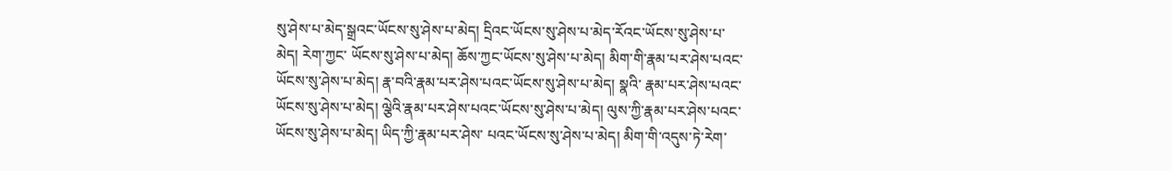སུ་ཤེས་པ་མེད་སྒྲའང་ཡོངས་སུ་ཤེས་པ་མེད། དྲིའང་ཡོངས་སུ་ཤེས་པ་མེད་རོའང་ཡོངས་སུ་ཤེས་པ་མེད། རེག་ཀྱང་ ཡོངས་སུ་ཤེས་པ་མེད། ཆོས་ཀྱང་ཡོངས་སུ་ཤེས་པ་མེད། མིག་གི་རྣམ་པར་ཤེས་པའང་ཡོངས་སུ་ཤེས་པ་མེད། རྣ་བའི་རྣམ་པར་ཤེས་པའང་ཡོངས་སུ་ཤེས་པ་མེད། སྣའི་ རྣམ་པར་ཤེས་པའང་ཡོངས་སུ་ཤེས་པ་མེད། ལྕེའི་རྣམ་པར་ཤེས་པའང་ཡོངས་སུ་ཤེས་པ་མེད། ལུས་ཀྱི་རྣམ་པར་ཤེས་པའང་ཡོངས་སུ་ཤེས་པ་མེད། ཡིད་ཀྱི་རྣམ་པར་ཤེས་ པའང་ཡོངས་སུ་ཤེས་པ་མེད། མིག་གི་འདུས་ཏེ་རེག་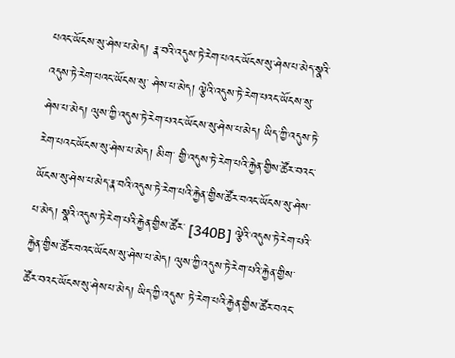པའང་ཡོངས་སུ་ཤེས་པ་མེད། རྣ་བའི་འདུས་ཏེ་རེག་པའང་ཡོངས་སུ་ཤེས་པ་མེད་སྣའི་འདུས་ཏེ་རེག་པའང་ཡོངས་སུ་ ཤེས་པ་མེད། ལྕེའི་འདུས་ཏེ་རེག་པའང་ཡོངས་སུ་ཤེས་པ་མེད། ལུས་ཀྱི་འདུས་ཏེ་རེག་པའང་ཡོངས་སུ་ཤེས་པ་མེད། ཡིད་ཀྱི་འདུས་ཏེ་རེག་པའང་ཡོངས་སུ་ཤེས་པ་མེད། མིག་ གྱི་འདུས་ཏེ་རེག་པའི་རྐྱེན་གྱིས་ཚོར་བའང་ཡོངས་སུ་ཤེས་པ་མེད་རྣ་བའི་འདུས་ཏེ་རེག་པའི་རྐྱེན་གྱིས་ཚོར་བའང་ཡོངས་སུ་ཤེས་པ་མེད། སྣའི་འདུས་ཏེ་རེག་པའི་རྐྱེན་གྱིས་ཚོར་ [340B] ལྕེའི་འདུས་ཏེ་རེག་པའི་རྐྱེན་གྱིས་ཚོར་བའང་ཡོངས་སུ་ཤེས་པ་མེད། ལུས་ཀྱི་འདུས་ཏེ་རེག་པའི་རྐྱེན་གྱིས་ཚོར་བའང་ཡོངས་སུ་ཤེས་པ་མེད། ཡིད་ཀྱི་འདུས་ ཏེ་རེག་པའི་རྐྱེན་གྱིས་ཚོར་བའང་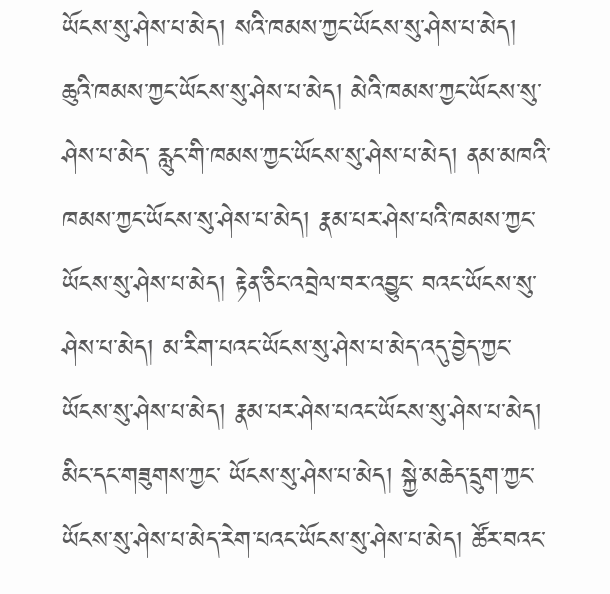ཡོངས་སུ་ཤེས་པ་མེད། སའི་ཁམས་ཀྱང་ཡོངས་སུ་ཤེས་པ་མེད། ཆུའི་ཁམས་ཀྱང་ཡོངས་སུ་ཤེས་པ་མེད། མེའི་ཁམས་ཀྱང་ཡོངས་སུ་ཤེས་པ་མེད་ རླུང་གི་ཁམས་ཀྱང་ཡོངས་སུ་ཤེས་པ་མེད། ནམ་མཁའི་ཁམས་ཀྱང་ཡོངས་སུ་ཤེས་པ་མེད། རྣམ་པར་ཤེས་པའི་ཁམས་ཀྱང་ཡོངས་སུ་ཤེས་པ་མེད། རྟེན་ཅིང་འབྲེལ་བར་འབྱུང་ བའང་ཡོངས་སུ་ཤེས་པ་མེད། མ་རིག་པའང་ཡོངས་སུ་ཤེས་པ་མེད་འདུ་བྱེད་ཀྱང་ཡོངས་སུ་ཤེས་པ་མེད། རྣམ་པར་ཤེས་པའང་ཡོངས་སུ་ཤེས་པ་མེད། མིང་དང་གཟུགས་ཀྱང་ ཡོངས་སུ་ཤེས་པ་མེད། སྐྱེ་མཆེད་དྲུག་ཀྱང་ཡོངས་སུ་ཤེས་པ་མེད་རེག་པའང་ཡོངས་སུ་ཤེས་པ་མེད། ཚོར་བའང་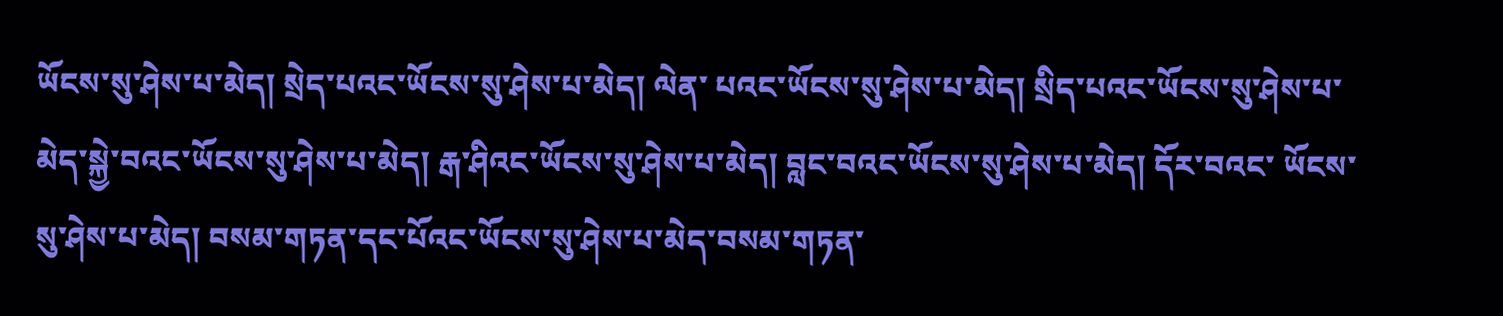ཡོངས་སུ་ཤེས་པ་མེད། སྲེད་པའང་ཡོངས་སུ་ཤེས་པ་མེད། ལེན་ པའང་ཡོངས་སུ་ཤེས་པ་མེད། སྲིད་པའང་ཡོངས་སུ་ཤེས་པ་མེད་སྐྱེ་བའང་ཡོངས་སུ་ཤེས་པ་མེད། རྒ་ཤིའང་ཡོངས་སུ་ཤེས་པ་མེད། བླང་བའང་ཡོངས་སུ་ཤེས་པ་མེད། དོར་བའང་ ཡོངས་སུ་ཤེས་པ་མེད། བསམ་གཏན་དང་པོའང་ཡོངས་སུ་ཤེས་པ་མེད་བསམ་གཏན་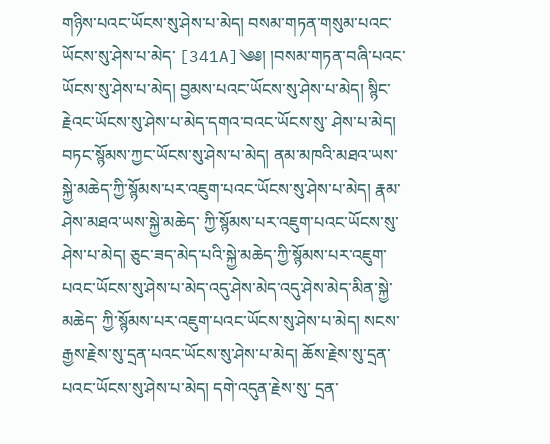གཉིས་པའང་ཡོངས་སུ་ཤེས་པ་མེད། བསམ་གཏན་གསུམ་པའང་ཡོངས་སུ་ཤེས་པ་མེད་ [341A]༄༅། །བསམ་གཏན་བཞི་པའང་ཡོངས་སུ་ཤེས་པ་མེད། བྱམས་པའང་ཡོངས་སུ་ཤེས་པ་མེད། སྙིང་རྗེའང་ཡོངས་སུ་ཤེས་པ་མེད་དགའ་བའང་ཡོངས་སུ་ ཤེས་པ་མེད། བཏང་སྙོམས་ཀྱང་ཡོངས་སུ་ཤེས་པ་མེད། ནམ་མཁའི་མཐའ་ཡས་སྐྱེ་མཆེད་ཀྱི་སྙོམས་པར་འཇུག་པའང་ཡོངས་སུ་ཤེས་པ་མེད། རྣམ་ཤེས་མཐའ་ཡས་སྐྱེ་མཆེད་ ཀྱི་སྙོམས་པར་འཇུག་པའང་ཡོངས་སུ་ཤེས་པ་མེད། ཅུང་ཟད་མེད་པའི་སྐྱེ་མཆེད་ཀྱི་སྙོམས་པར་འཇུག་པའང་ཡོངས་སུ་ཤེས་པ་མེད་འདུ་ཤེས་མེད་འདུ་ཤེས་མེད་མིན་སྐྱེ་མཆེད་ ཀྱི་སྙོམས་པར་འཇུག་པའང་ཡོངས་སུ་ཤེས་པ་མེད། སངས་རྒྱས་རྗེས་སུ་དྲན་པའང་ཡོངས་སུ་ཤེས་པ་མེད། ཆོས་རྗེས་སུ་དྲན་པའང་ཡོངས་སུ་ཤེས་པ་མེད། དགེ་འདུན་རྗེས་སུ་ དྲན་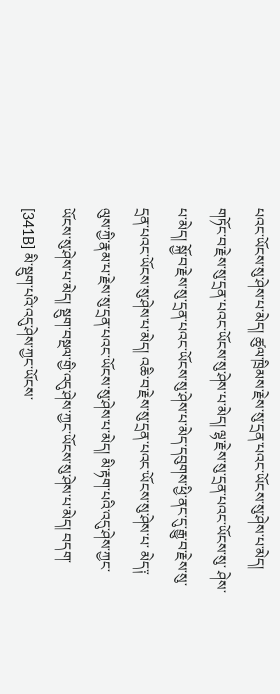པའང་ཡོངས་སུ་ཤེས་པ་མེད། ཚུལ་ཁྲིམས་རྗེས་སུ་དྲན་པའང་ཡོངས་སུ་ཤེས་པ་མེད། གཏོང་བ་རྗེས་སུ་དྲན་པའང་ཡོངས་སུ་ཤེས་པ་མེད། ལྷ་རྗེས་སུ་དྲན་པའང་ཡོངས་སུ་ ཤེས་པ་མེད། སྐྱོ་བ་རྗེས་སུ་དྲན་པའང་ཡོངས་སུ་ཤེས་པ་མེད་དབུགས་ཕྱི་ནང་དུ་རྒྱུ་བ་རྗེས་སུ་དྲན་པའང་ཡོངས་སུ་ཤེས་པ་མེད། འཆི་བ་རྗེས་སུ་དྲན་པའང་ཡོངས་སུ་ཤེས་པ་ མེད༑ ལུས་ཀྱི་རྣམ་པ་རྗེས་སུ་དྲན་པའང་ཡོངས་སུ་ཤེས་པ་མེད། མི་རྟག་པའི་འདུ་ཤེས་ཀྱང་ཡོངས་སུ་ཤེས་པ་མེད། སྡུག་བསྔལ་གྱི་འདུ་ཤེས་ཀྱང་ཡོངས་སུ་ཤེས་པ་མེད། བདག་ [341B] མི་སྡུག་པའི་འདུ་ཤེས་ཀྱང་ཡོངས་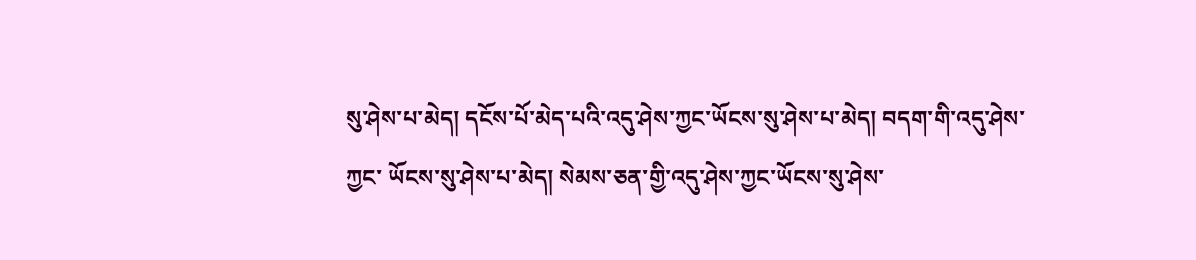སུ་ཤེས་པ་མེད། དངོས་པོ་མེད་པའི་འདུ་ཤེས་ཀྱང་ཡོངས་སུ་ཤེས་པ་མེད། བདག་གི་འདུ་ཤེས་ཀྱང་ ཡོངས་སུ་ཤེས་པ་མེད། སེམས་ཅན་གྱི་འདུ་ཤེས་ཀྱང་ཡོངས་སུ་ཤེས་